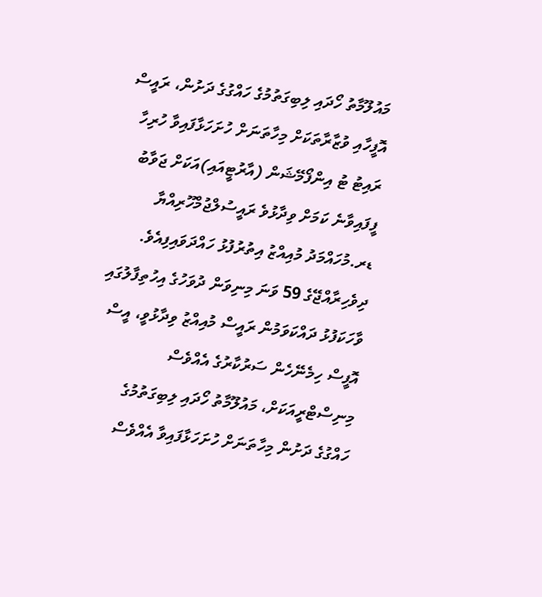މައުލޫމާތު ހޯދައި ލިބިގަތުމުގެ ހައްގުގެ ދަށުން، ރައީސް އޮފީހާއި ވުޒާރާތަކަށް މިހާތަނަށް ހުށަހަޅާފައިވާ ހުރިހާ ރައިޓު ޓު އިންފޯމޭޝަން (އާރުޓީއައި)އަކަށް ޖަވާބު ފީފައިވާނެ ކަމަށް ވިދާޅުވެ ރައީސުލްޖުމްހޫރިއްޔާ ޑރ.މުހައްމަދު މުއިއްޒު އިތުރުފުޅު ހައްދަވައިފިއެވެ.
ދިވެހިރާއްޖޭގެ 59 ވަނަ މިނިވަން ދުވަހުގެ އިހުތިފާލުގައި ވާހަކަފުޅު ދައްކަވަމުން ރައީސް މުއިއްޒު ވިދާޅުވީ، އީސް އޮފީސް ހިމެނޭހެން ސަރުކާރުގެ އެއްވެސް މިނިސްޓްރީއަކަށް، މައުލޫމާތު ހޯދައި ލިބިގަތުމުގެ ހައްގުގެ ދަށުން މިހާތަނަށް ހުށަހަޅާފައިވާ އެއްވެސް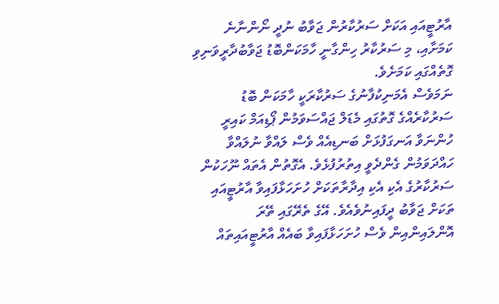އާރުޓީއައި އަކަށް ސަރުކާރުން ޖަވާބު ނުދީ ނޯންނާނެ ކަމަށާއި، މި ސަރުކާރު ހިންގާނީ ހާމަކަންބޮޑު ޖަވާބުދާރީވަނިވި ގޮތެއްގައި ކަމަށެވެ.
ނަމަވެސް އެމަނިކުފާނުގެ ސަރުކާރަކީ ހާމަކަން ބޮޑު ސަރުކާރެއްގެ ގޮތުގައި މެޑަލް ޖައްސަވަމުން ޕޯޑިއަމް ކައިރީ ހުންނަވާ އަނގަފުޅަށް ބަނޑިއެއް ވެސް ލައްވާ ނުލައްވާ ހައްދަވަމުން ގެންދެވީ އިތުރުފުޅެވެ. އެގޮތުން އެތައް ނޫހަކުން ސަރުކާރުގެ އެކި އެކި އިދާރާތަކަށް ހުށަހަޅާފައިވާ އާރުޓީއައި ތަކަށް ޖަވާބު ދީފައިނުވެއެވެ. އޭގެ ތެރޭގައި ތޭރަ އޮންލައިންއިން ވެސް ހުށަހަޅާފައިވާ ބައެއް އާރުޓީއައިތައް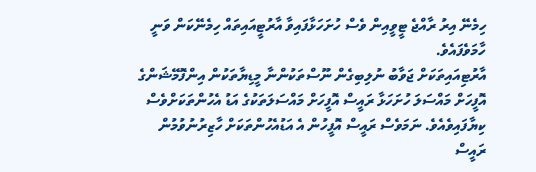ހިމެނޭ އިރު ރާއްޖެ ޓީވީއިން ވެސް ހުށަހަޅާފައިވާ އާރުޓީއައިތައް ހިމެނޭކަން ވަނީ ހާމަވެފައެވެ.
އާރުޓިއައިތަކަށް ޖަވާބު ނުލިބިގެން ނޫސްތަކުންނާ މީޑިޔާތަކުން އިންފޮމޭޝަންގެ އޮފީހަށް މައްސަލަ ހުށަހަޅާ ރައީސް އޮފީހަށް މައްސަލަތަކުގެ އަޑު އެހުންތަކަށްވެސް ކިޔާފައިވެއެވެ. ނަމަވެސް ރައީސް އޮފީހުން އެ އަޑުއެހުންތަކަށް ހާޒިރުނުވުމުން ރައީސް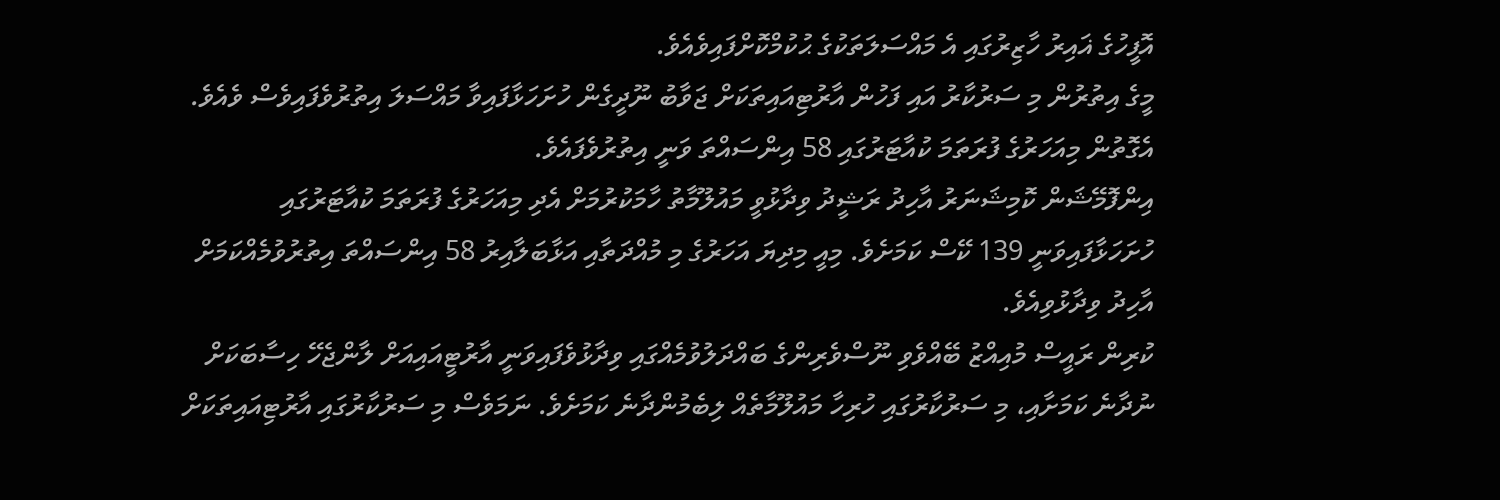އޮފީހުގެ ޣައިރު ހާޒިރުގައި އެ މައްސަލަތަކުގެ ޙުކުމްކޮށްފައިވެއެވެ.
މީގެ އިތުރުން މި ސަރުކާރު އައި ފަހުން އާރުޓިއައިތަކަށް ޖަވާބު ނޫދީގެން ހުށަހަޅާފައިވާ މައްސަލަ އިތުރުވެފައިވެސް ވެއެވެ. އެގޮތުން މިއަހަރުގެ ފުރަތަމަ ކުއާޓަރުގައި 58 އިންސައްތަ ވަނީ އިތުރުވެފައެވެ.
އިންފޮމޭޝަން ކޮމިޝަނަރު އާހިދު ރަޝީދު ވިދާޅުވީ މައުލޫމާތު ހާމަކުރުމަށް އެދި މިއަހަރުގެ ފުރަތަމަ ކުއާޓަރުގައި ހުށަހަޅާފައިވަނީ 139 ކޭސް ކަމަށެވެ. މިއީ މިދިޔަ އަހަރުގެ މި މުއްދަތާއި އަޅާބަލާއިރު 58 އިންސައްތަ އިތުރުވުމެއްކަމަށް އާހިދު ވިދާޅުވިއެވެ.
ކުރިން ރައީސް މުއިއްޒު ބޭއްވެވި ނޫސްވެރިންގެ ބައްދަލުވުމެއްގައި ވިދާޅުވެފައިވަނީ އާރުޓީއައިއަށް ލާންޖެހޭ ހިސާބަކަށް ނުދާނެ ކަމަށާއި، މި ސަރުކާރުގައި ހުރިހާ މައުލޫމާތެއް ލިބެމުންދާނެ ކަމަށެވެ. ނަމަވެސް މި ސަރުކާރުގައި އާރުޓިއައިތަކަށް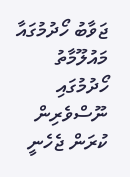ޖަވާބު ހޯދުމުގައާ މައުލޫމާތު ހޯދުމުގައި ނޫސްވެރިން ކުރަން ޖެހެނީ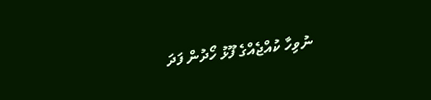ނުވިހާ ކުއްޖެއްގެ ފޫޅު ހޯދުން ފަދަ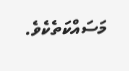މަސައްކަތެކެވެ.